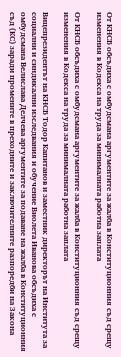От КНСБ обсъдиха с омбудсмана аргументите за жалба в Конституционния съд срещу изменения в Кодекса на труда за минималната работна заплата

От КНСБ обсъдиха с омбудсмана аргументите за жалба в Конституционния съд срещу изменения в Кодекса на труда за минималната работна заплата

Вицепрезидентът на КНСБ Тодор Капитанов и заместник директорът на Института за социални и синдикални изследвания и обучение Виолета Иванова обсъдиха с омбудсмана Велислава Делчева аргументите за подаване на жалба в Конституционния съд (КС) заради промените в преходните и заключителните разпоредби на Закона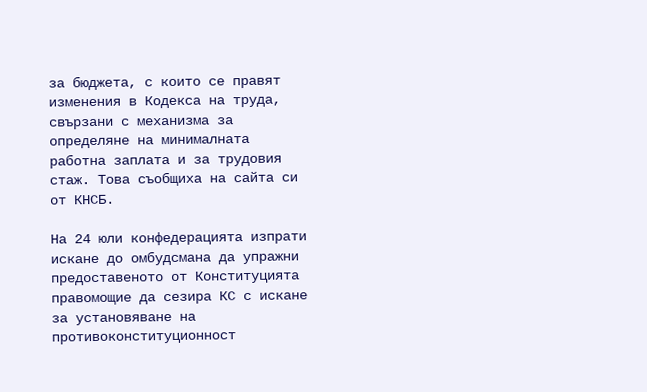за бюджета, с които се правят изменения в Кодекса на труда, свързани с механизма за определяне на минималната работна заплата и за трудовия стаж. Това съобщиха на сайта си от КНСБ.

На 24 юли конфедерацията изпрати искане до омбудсмана да упражни предоставеното от Конституцията правомощие да сезира КС с искане за установяване на противоконституционност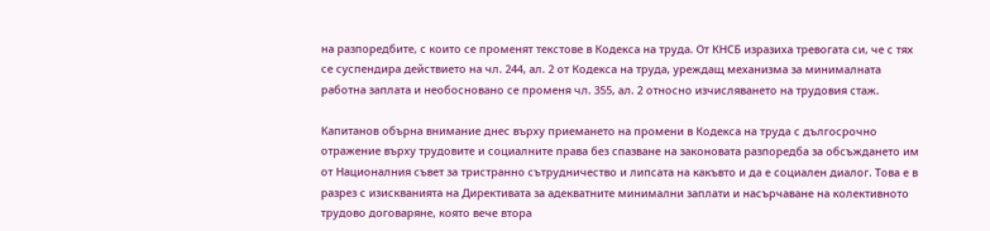на разпоредбите, с които се променят текстове в Кодекса на труда. От КНСБ изразиха тревогата си, че с тях се суспендира действието на чл. 244, ал. 2 от Кодекса на труда, уреждащ механизма за минималната работна заплата и необосновано се променя чл. 355, ал. 2 относно изчисляването на трудовия стаж.

Капитанов обърна внимание днес върху приемането на промени в Кодекса на труда с дългосрочно отражение върху трудовите и социалните права без спазване на законовата разпоредба за обсъждането им от Националния съвет за тристранно сътрудничество и липсата на какъвто и да е социален диалог. Това е в разрез с изискванията на Директивата за адекватните минимални заплати и насърчаване на колективното трудово договаряне, която вече втора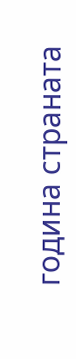година страната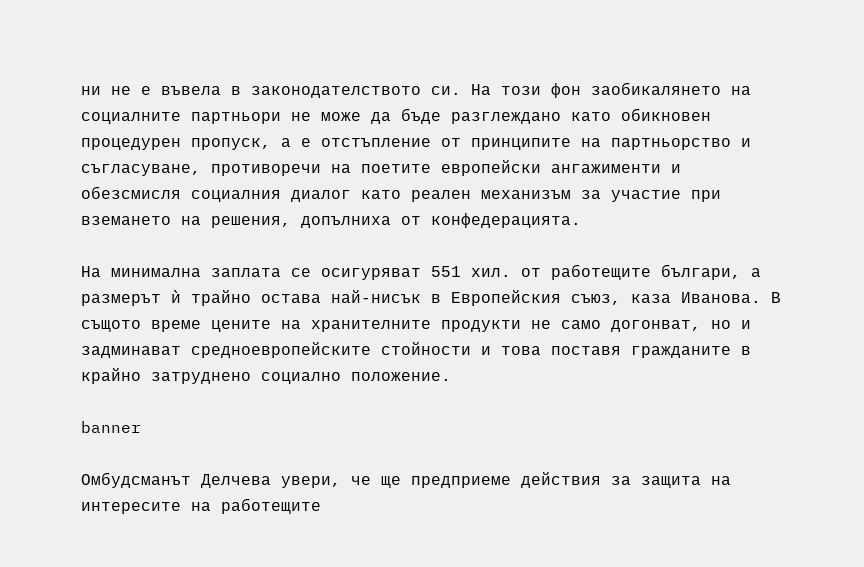ни не е въвела в законодателството си. На този фон заобикалянето на социалните партньори не може да бъде разглеждано като обикновен процедурен пропуск, а е отстъпление от принципите на партньорство и съгласуване, противоречи на поетите европейски ангажименти и обезсмисля социалния диалог като реален механизъм за участие при вземането на решения, допълниха от конфедерацията.

На минимална заплата се осигуряват 551 хил. от работещите българи, а размерът ѝ трайно остава най-нисък в Европейския съюз, каза Иванова. В същото време цените на хранителните продукти не само догонват, но и задминават средноевропейските стойности и това поставя гражданите в крайно затруднено социално положение.

banner

Омбудсманът Делчева увери, че ще предприеме действия за защита на интересите на работещите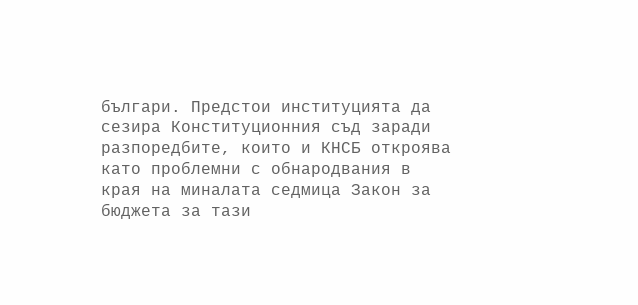българи. Предстои институцията да сезира Конституционния съд заради разпоредбите, които и КНСБ откроява като проблемни с обнародвания в края на миналата седмица Закон за бюджета за тази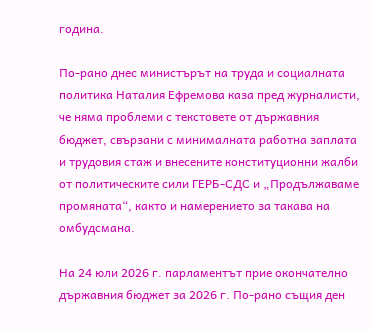година.

По-рано днес министърът на труда и социалната политика Наталия Ефремова каза пред журналисти, че няма проблеми с текстовете от държавния бюджет, свързани с минималната работна заплата и трудовия стаж и внесените конституционни жалби от политическите сили ГЕРБ-СДС и „Продължаваме промяната“, както и намерението за такава на омбудсмана.

На 24 юли 2026 г. парламентът прие окончателно държавния бюджет за 2026 г. По-рано същия ден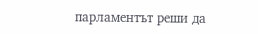парламентът реши да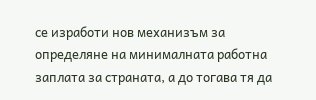се изработи нов механизъм за определяне на минималната работна заплата за страната, а до тогава тя да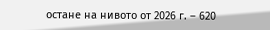остане на нивото от 2026 г. – 620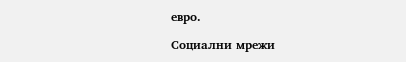евро.

Социални мрежи